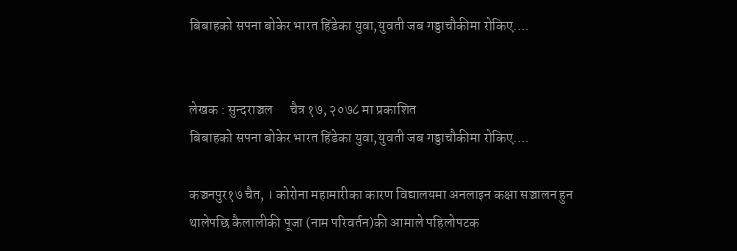बिबाहको सपना बोकेर भारत हिंडेका युवा,युवती जब गड्डाचौकीमा रोकिए….


लेखक : सुन्दराञ्चल      चैत्र १७, २०७८ मा प्रकाशित
बिबाहको सपना बोकेर भारत हिंडेका युवा,युवती जब गड्डाचौकीमा रोकिए….

कञ्चनपुर१७ चैत, । कोरोना महामारीका कारण विद्यालयमा अनलाइन कक्षा सञ्चालन हुन थालेपछि कैलालीकी पूजा (नाम परिवर्तन)की आमाले पहिलोपटक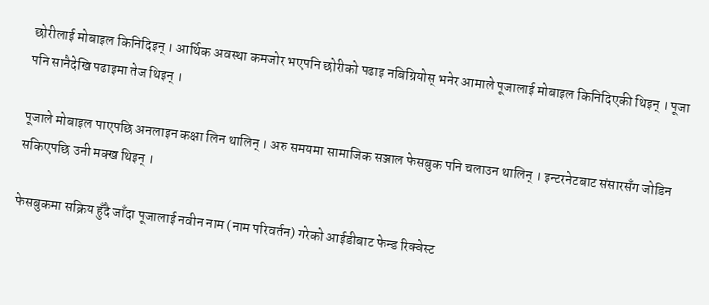छोरीलाई मोबाइल किनिदिइन् । आर्थिक अवस्था कमजोर भएपनि छोरीको पढाइ नबिग्रियोस् भनेर आमाले पूजालाई मोबाइल किनिदिएकी थिइन् । पूजा पनि सानैदेखि पढाइमा तेज थिइन् ।

पूजाले मोबाइल पाएपछि अनलाइन कक्षा लिन थालिन् । अरु समयमा सामाजिक सञ्जाल फेसबुक पनि चलाउन थालिन् । इन्टरनेटबाट संसारसँग जोडिन सकिएपछि उनी मक्ख थिइन् ।

फेसबुकमा सक्रिय हुँदै जाँदा पूजालाई नवीन नाम (नाम परिवर्तन) गरेको आईडीबाट फेन्ड रिक्वेस्ट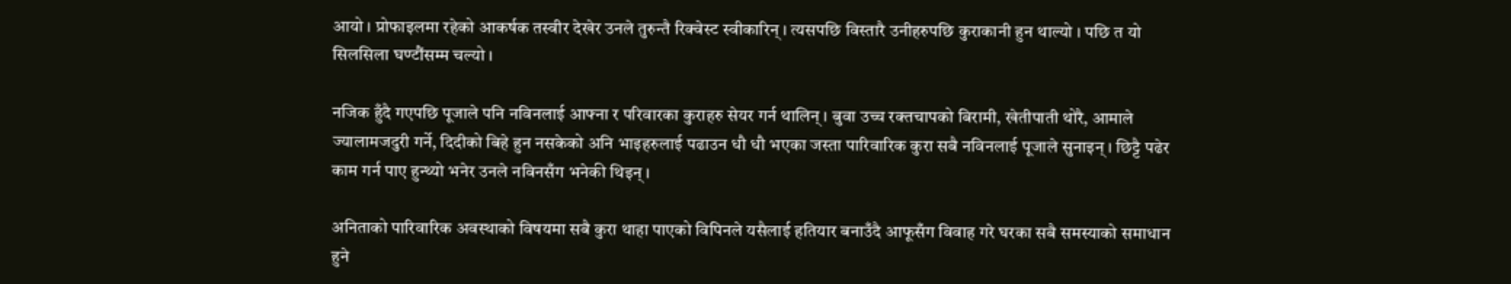आयो । प्रोफाइलमा रहेको आकर्षक तस्वीर देखेर उनले तुरुन्तै रिक्वेस्ट स्वीकारिन् । त्यसपछि विस्तारै उनीहरुपछि कुराकानी हुन थाल्यो । पछि त यो सिलसिला घण्टौंसम्म चल्यो ।

नजिक हुँदै गएपछि पूजाले पनि नविनलाई आफ्ना र परिवारका कुराहरु सेयर गर्न थालिन् । बुवा उच्च रक्तचापको बिरामी, खेतीपाती थोरै, आमाले ज्यालामजदुरी गर्ने, दिदीको बिहे हुन नसकेको अनि भाइहरुलाई पढाउन धौ धौ भएका जस्ता पारिवारिक कुरा सबै नविनलाई पूजाले सुनाइन् । छिट्टै पढेर काम गर्न पाए हुन्थ्यो भनेर उनले नविनसँग भनेकी थिइन् ।

अनिताको पारिवारिक अवस्थाको विषयमा सबै कुरा थाहा पाएको विपिनले यसैलाई हतियार बनाउँदै आफूसँग विवाह गरे घरका सबै समस्याको समाधान हुने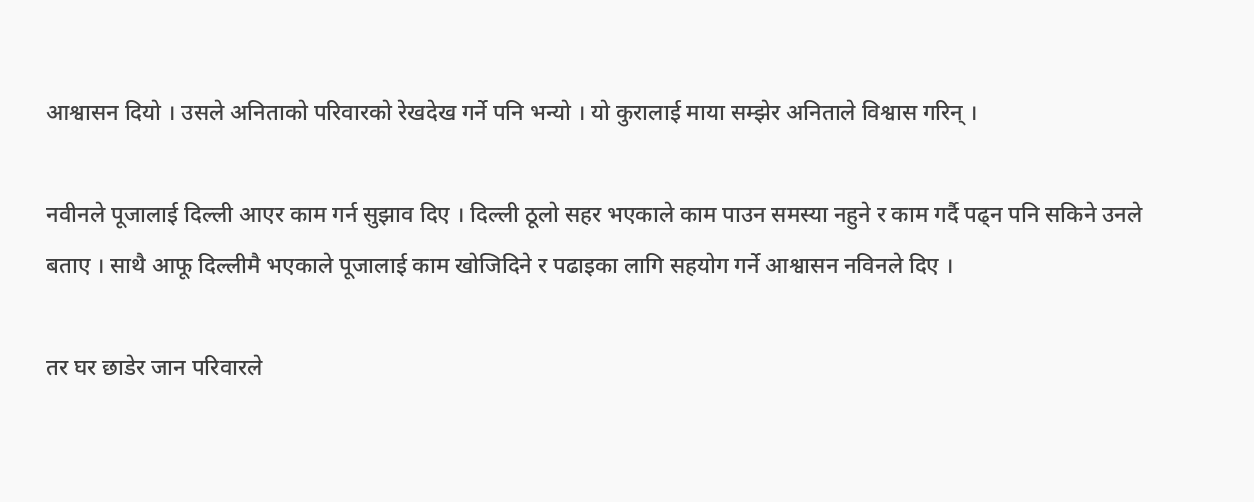आश्वासन दियो । उसले अनिताको परिवारको रेखदेख गर्ने पनि भन्यो । यो कुरालाई माया सम्झेर अनिताले विश्वास गरिन् ।

नवीनले पूजालाई दिल्ली आएर काम गर्न सुझाव दिए । दिल्ली ठूलो सहर भएकाले काम पाउन समस्या नहुने र काम गर्दै पढ्न पनि सकिने उनले बताए । साथै आफू दिल्लीमै भएकाले पूजालाई काम खोजिदिने र पढाइका लागि सहयोग गर्ने आश्वासन नविनले दिए ।

तर घर छाडेर जान परिवारले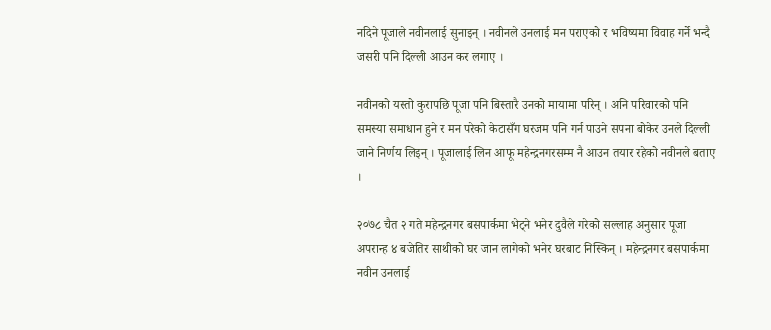नदिने पूजाले नवीनलाई सुनाइन् । नवीनले उनलाई मन पराएको र भविष्यमा विवाह गर्ने भन्दै जसरी पनि दिल्ली आउन कर लगाए ।

नवीनको यस्तो कुरापछि पूजा पनि बिस्तारै उनको मायामा परिन् । अनि परिवारको पनि समस्या समाधान हुने र मन परेको केटासँग घरजम पनि गर्न पाउने सपना बोकेर उनले दिल्ली जाने निर्णय लिइन् । पूजालाई लिन आफू महेन्द्रनगरसम्म नै आउन तयार रहेको नवीनले बताए ।

२०७८ चैत २ गते महेन्द्रनगर बसपार्कमा भेट्ने भनेर दुवैले गरेको सल्लाह अनुसार पूजा अपरान्ह ४ बजेतिर साथीको घर जान लागेको भनेर घरबाट निस्किन् । महेन्द्रनगर बसपार्कमा नवीन उनलाई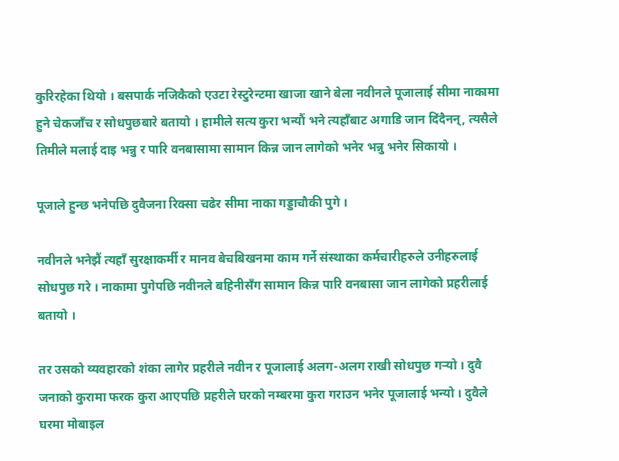कुरिरहेका थियो । बसपार्क नजिकैको एउटा रेस्टुरेन्टमा खाजा खाने बेला नवीनले पूजालाई सीमा नाकामा हुने चेकजाँच र सोधपुछबारे बतायो । हामीले सत्य कुरा भन्यौं भने त्यहाँबाट अगाडि जान दिंदैनन्, त्यसैले तिमीले मलाई दाइ भन्नु र पारि वनबासामा सामान किन्न जान लागेको भनेर भन्नु भनेर सिकायो ।

पूजाले हुन्छ भनेपछि दुवैजना रिक्सा चढेर सीमा नाका गड्डाचौकी पुगे ।

नवीनले भनेझैं त्यहाँ सुरक्षाकर्मी र मानव बेचबिखनमा काम गर्ने संस्थाका कर्मचारीहरुले उनीहरुलाई सोधपुछ गरे । नाकामा पुगेपछि नवीनले बहिनीसँग सामान किन्न पारि वनबासा जान लागेको प्रहरीलाई बतायो ।

तर उसको व्यवहारको शंका लागेर प्रहरीले नवीन र पूजालाई अलग-अलग राखी सोधपुछ गर्‍यो । दुवै जनाको कुरामा फरक कुरा आएपछि प्रहरीले घरको नम्बरमा कुरा गराउन भनेर पूजालाई भन्यो । दुवैले घरमा मोबाइल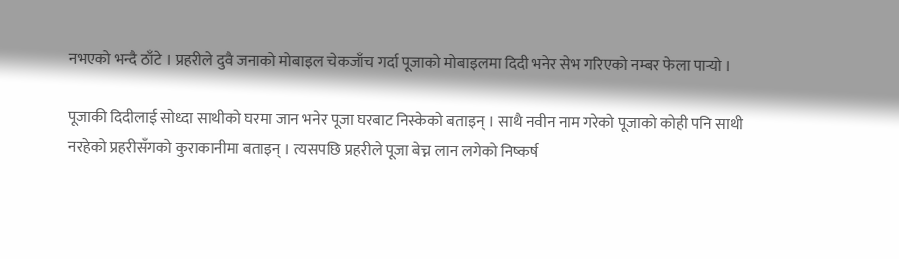नभएको भन्दै ठाँटे । प्रहरीले दुवै जनाको मोबाइल चेकजाँच गर्दा पूजाको मोबाइलमा दिदी भनेर सेभ गरिएको नम्बर फेला पार्‍यो ।

पूजाकी दिदीलाई सोध्दा साथीको घरमा जान भनेर पूजा घरबाट निस्केको बताइन् । साथै नवीन नाम गरेको पूजाको कोही पनि साथी नरहेको प्रहरीसँगको कुराकानीमा बताइन् । त्यसपछि प्रहरीले पूजा बेच्न लान लगेको निष्कर्ष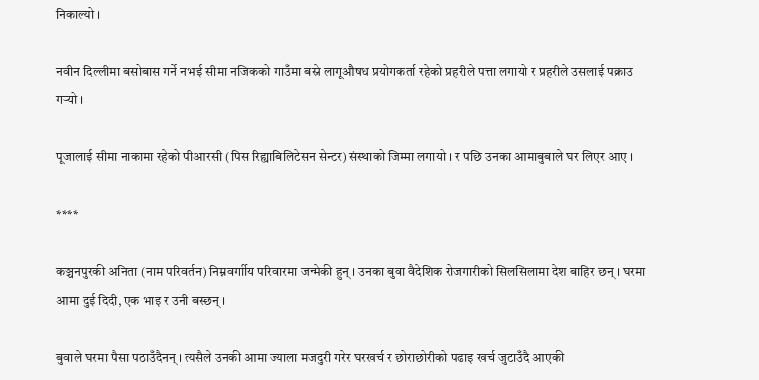निकाल्यो ।

नवीन दिल्लीमा बसोबास गर्ने नभई सीमा नजिकको गाउँमा बस्ने लागूऔषध प्रयोगकर्ता रहेको प्रहरीले पत्ता लगायो र प्रहरीले उसलाई पक्राउ गर्‍यो ।

पूजालाई सीमा नाकामा रहेको पीआरसी (पिस रिह्याबिलिटेसन सेन्टर) संस्थाको जिम्मा लगायो । र पछि उनका आमाबुबाले घर लिएर आए ।

****

कञ्चनपुरकी अनिता (नाम परिवर्तन) निम्नवर्गाीय परिवारमा जन्मेकी हुन् । उनका बुवा वैदेशिक रोजगारीको सिलसिलामा देश बाहिर छन् । घरमा आमा दुई दिदी, एक भाइ र उनी बस्छन् ।

बुवाले घरमा पैसा पठाउँदैनन् । त्यसैले उनकी आमा ज्याला मजदुरी गरेर घरखर्च र छोराछोरीको पढाइ खर्च जुटाउँदै आएकी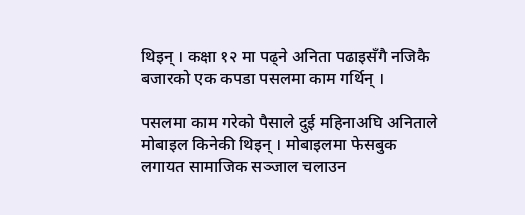थिइन् । कक्षा १२ मा पढ्ने अनिता पढाइसँगै नजिकै बजारको एक कपडा पसलमा काम गर्थिन् ।

पसलमा काम गरेको पैसाले दुई महिनाअघि अनिताले मोबाइल किनेकी थिइन् । मोबाइलमा फेसबुक लगायत सामाजिक सञ्जाल चलाउन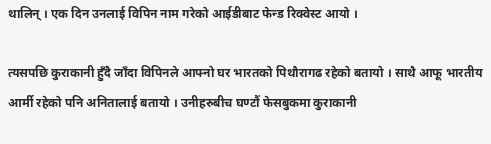थालिन् । एक दिन उनलाई विपिन नाम गरेको आईडीबाट फेन्ड रिक्वेस्ट आयो ।

त्यसपछि कुराकानी हुँदै जाँदा विपिनले आफ्नो घर भारतको पिथौरागढ रहेको बतायो । साथै आफू भारतीय आर्मी रहेको पनि अनितालाई बतायो । उनीहरुबीच घण्टौं फेसबुकमा कुराकानी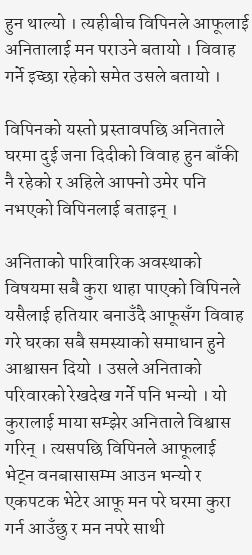हुन थाल्यो । त्यहीबीच विपिनले आफूलाई अनितालाई मन पराउने बतायो । विवाह गर्ने इच्छा रहेको समेत उसले बतायो ।

विपिनको यस्तो प्रस्तावपछि अनिताले घरमा दुई जना दिदीको विवाह हुन बाँकी नै रहेको र अहिले आफ्नो उमेर पनि नभएको विपिनलाई बताइन् ।

अनिताको पारिवारिक अवस्थाको विषयमा सबै कुरा थाहा पाएको विपिनले यसैलाई हतियार बनाउँदै आफूसँग विवाह गरे घरका सबै समस्याको समाधान हुने आश्वासन दियो । उसले अनिताको परिवारको रेखदेख गर्ने पनि भन्यो । यो कुरालाई माया सम्झेर अनिताले विश्वास गरिन् । त्यसपछि विपिनले आफूलाई भेट्न वनबासासम्म आउन भन्यो र एकपटक भेटेर आफू मन परे घरमा कुरा गर्न आउँछु र मन नपरे साथी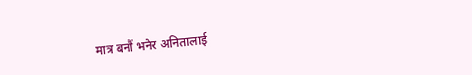मात्र बनौं भनेर अनितालाई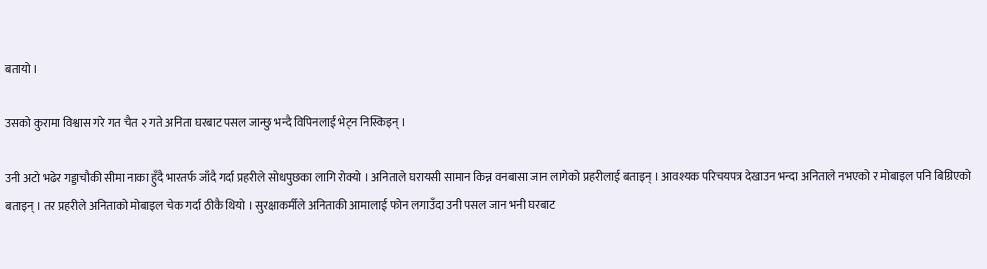बतायो ।

उसको कुरामा विश्वास गरे गत चैत २ गते अनिता घरबाट पसल जान्छु भन्दै विपिनलाई भेट्न निस्किइन् ।

उनी अटो भढेर गड्डाचौकी सीमा नाका हुँदै भारतर्फ जाँदै गर्दा प्रहरीले सोधपुछका लागि रोक्यो । अनिताले घरायसी सामान किन्न वनबासा जान लागेको प्रहरीलाई बताइन् । आवश्यक परिचयपत्र देखाउन भन्दा अनिताले नभएको र मोबाइल पनि बिग्रिएको बताइन् । तर प्रहरीले अनिताको मोबाइल चेक गर्दा ठीकै थियो । सुरक्षाकर्मीले अनिताकी आमालाई फोन लगाउँदा उनी पसल जान भनी घरबाट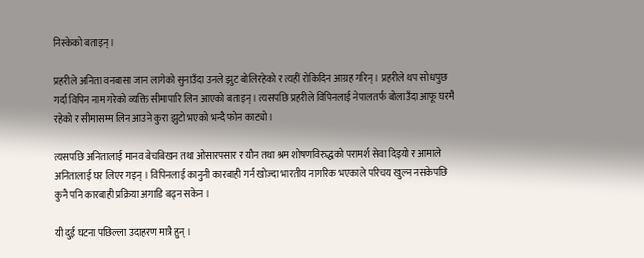निस्केको बताइन् ।

प्रहरीले अनिता वनबासा जान लागेको सुनाउँदा उनले झुट बोलिरहेको र त्यहीं रोकिदिन आग्रह गरिन् । प्रहरीले थप सोधपुछ गर्दा विपिन नाम गरेको व्यक्ति सीमापारि लिन आएको बताइन् । त्यसपछि प्रहरीले विपिनलाई नेपालतर्फ बोलाउँदा आफू घरमै रहेको र सीमासम्म लिन आउने कुरा झुटो भएको भन्दै फोन काट्यो ।

त्यसपछि अनितालाई मानव बेचबिखन तथा ओसारपसार र यौन तथा श्रम शोषणविरुद्धको परामर्श सेवा दिइयो र आमाले अनितालाई घर लिएर गइन् । विपिनलाई कानुनी कारबाही गर्न खोज्दा भारतीय नागरिक भएकाले परिचय खुल्न नसकेपछि कुनै पनि कारबाही प्रक्रिया अगाडि बढ्न सकेन ।

यी दुई घटना पछिल्ला उदाहरण मात्रै हुन् ।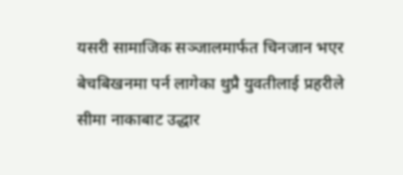यसरी सामाजिक सञ्जालमार्फत चिनजान भएर बेचबिखनमा पर्न लागेका थुप्रै युवतीलाई प्रहरीले सीमा नाकाबाट उद्धार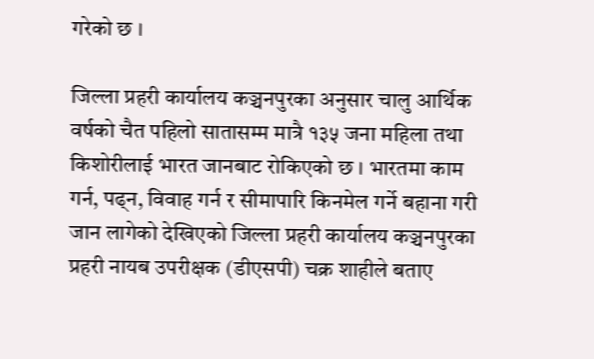गरेको छ ।

जिल्ला प्रहरी कार्यालय कञ्चनपुरका अनुसार चालु आर्थिक वर्षको चैत पहिलो सातासम्म मात्रै १३५ जना महिला तथा किशोरीलाई भारत जानबाट रोकिएको छ । भारतमा काम गर्न, पढ्न, विवाह गर्न र सीमापारि किनमेल गर्ने बहाना गरी जान लागेको देखिएको जिल्ला प्रहरी कार्यालय कञ्चनपुरका प्रहरी नायब उपरीक्षक (डीएसपी) चक्र शाहीले बताए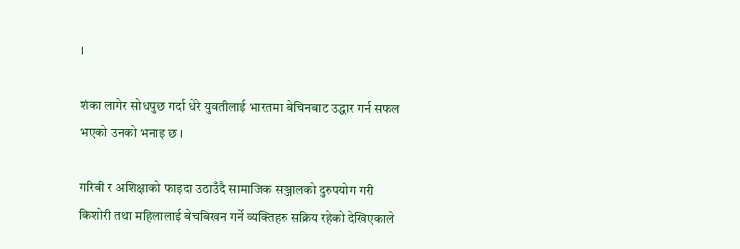।

शंका लागेर सोधपुछ गर्दा धेरे युवतीलाई भारतमा बेचिनबाट उद्धार गर्न सफल भएको उनको भनाइ छ ।

गरिबी र अशिक्षाको फाइदा उठाउँदै सामाजिक सञ्जालको दुरुपयोग गरी किशोरी तथा महिलालाई बेचबिखन गर्ने व्यक्तिहरु सक्रिय रहेको देखिएकाले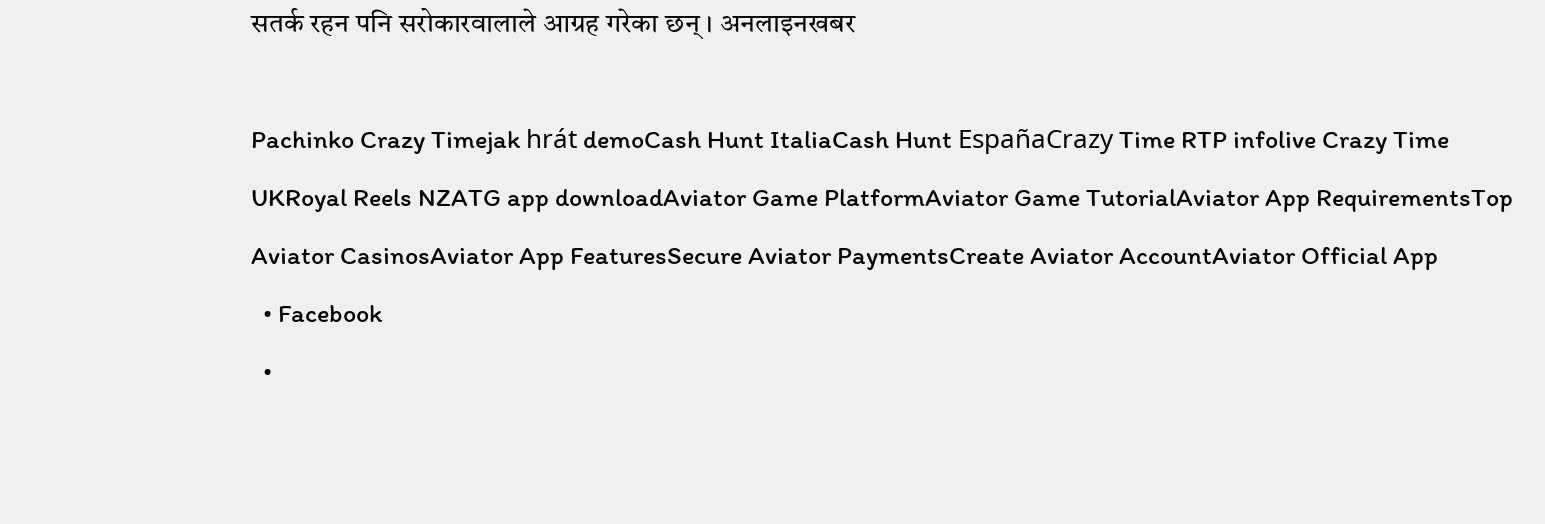सतर्क रहन पनि सरोकारवालाले आग्रह गरेका छन् । अनलाइनखबर

Pachinko Crazy Timejak hrát demoCash Hunt ItaliaCash Hunt EspañaCrazy Time RTP infolive Crazy Time UKRoyal Reels NZATG app downloadAviator Game PlatformAviator Game TutorialAviator App RequirementsTop Aviator CasinosAviator App FeaturesSecure Aviator PaymentsCreate Aviator AccountAviator Official App
  • Facebook
  •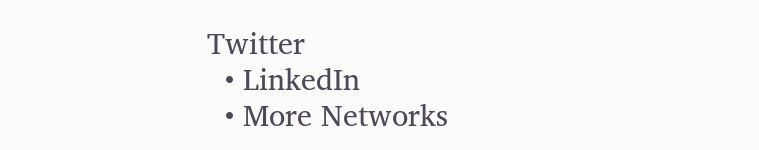Twitter
  • LinkedIn
  • More Networks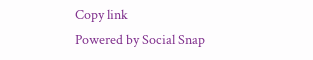Copy link
Powered by Social Snap